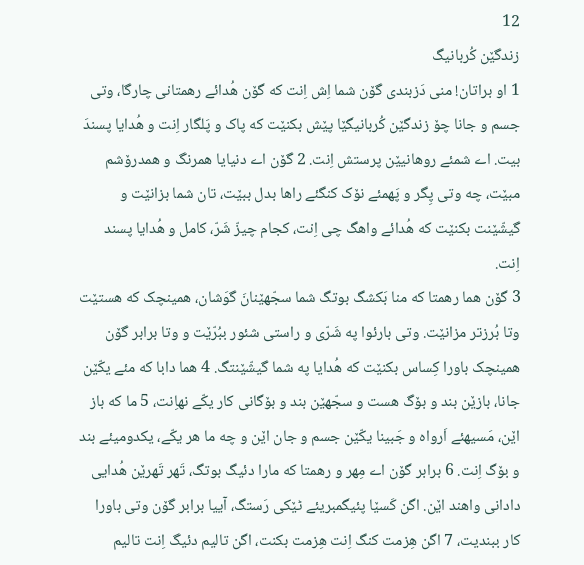12
زندگێن کُربانیگ
1 او براتان! منی دَزبندی گۆن شما اِش اِنت که گۆن هُدائے رهمتانی چارگا، وتی جسم و جانا چۆ زندگێن کُربانیگێا پێش بکنێت که پاک و پَلگار اِنت و هُدایا پسندَ بیت. اے شمئے روهانیێن پرستش اِنت. 2 گۆن اے دنیایا همرنگ و همدرۆشم مبێت، چه وتی پِگر و پَهمئے نۆک کنگئے راها بدل ببێت، تان شما بزانێت و گیشّێنت بکنێت که هُدائے واهگ چی اِنت، کجام چیزّ شَرّ، کامل و هُدایا پسند اِنت.
3 گۆن هما رهمتا که منا بَکشگ بوتگ شما سجّهێنانَ گوَشان، همینچک که هستێت وتا بُرزتر مزانێت. وتی بارئوا په شَرّی و راستی شئور ببُرّێت و وتا برابر گۆن همینچک باورا کِساس بکنێت که هُدایا په شما گیشّێنتگ. 4 هما دابا که مئے یکّێن جانا، بازێن بند و بۆگ هست و سجّهێن بند و بۆگانی کار یکّے نهاِنت، 5 ما که باز اێن، مَسیهئے اَرواه و جَبینا یکّێن جسم و جان اێن و چه ما هر یکّے، یکدومیئے بند و بۆگ اِنت. 6 برابر گۆن اے مِهر و رهمتا که مارا دئیگ بوتگ، تَهر تَهرێن هُدایی دادانی واهند اێن. اگن کَسێا پئیگمبریئے ٹێکی رَستگ، آییا برابر گۆن وتی باورا کار ببندیت، 7 اگن هِزمت کنگ اِنت هِزمت بکنت، اگن تالیم دئیگ اِنت تالیم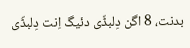بدنت، 8 اگن دِلبڈّی دئیگ اِنت دِلبڈّی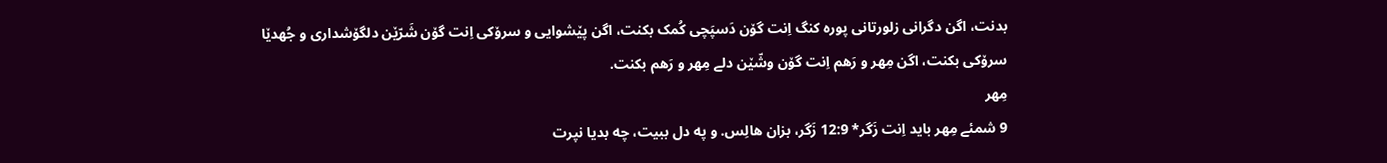بدنت، اگن دگرانی زلورتانی پوره کنگ اِنت گۆن دَسپَچی کُمک بکنت، اگن پێشوایی و سرۆکی اِنت گۆن شَرّێن دلگۆشداری و جُهدێا سرۆکی بکنت، اگن مِهر و رَهم اِنت گۆن وشّێن دلے مِهر و رَهم بکنت.
مِهر
9 شمئے مِهر باید اِنت زَگر* 12:9 زَگر، بزان هالِس. و په دل ببیت، چه بدیا نپرت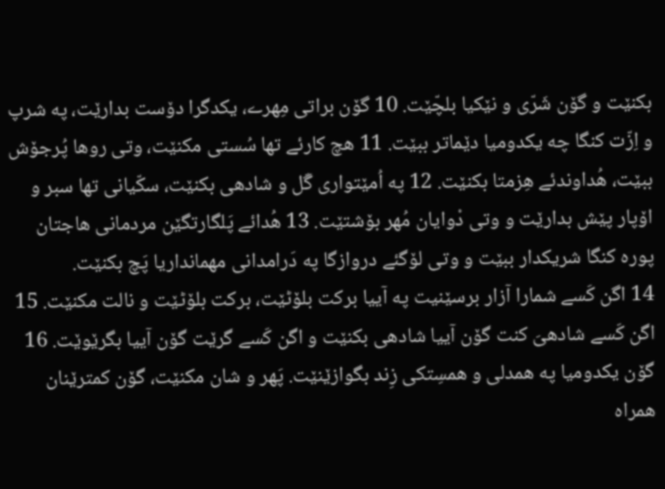بکنێت و گۆن شَرّی و نێکیا بلچّێت. 10 گۆن براتی مِهرے، یکدگرا دۆست بدارێت، په شرپ و اِزّت کنگا چه یکدومیا دێماتر ببێت. 11 هچ کارئے تها سُستی مکنێت، وتی روها پُرجۆش ببێت، هُداوندئے هِزمتا بکنێت. 12 په اُمێتواری گَل و شادهی بکنێت، سکّیانی تها سبر و اۆپار پێش بدارێت و وتی دْوایان مُهر بۆشتێت. 13 هُدائے پَلگارتگێن مردمانی هاجتان پوره کنگا شریکدار ببێت و وتی لۆگئے دروازگا په دَرامدانی مهمانداریا پَچ بکنێت.
14 اگن کَسے شمارا آزار برسێنیت په آییا برکت بلۆٹێت، برکت بلۆٹێت و نالت مکنێت. 15 اگن کَسے شادهیَ کنت گۆن آییا شادهی بکنێت و اگن کَسے گرێت گۆن آییا بگرێوێت. 16 گۆن یکدومیا په همدلی و همسِتکی زِند بگوازێنێت. پَهر و شان مکنێت، گۆن کمترێنان همراه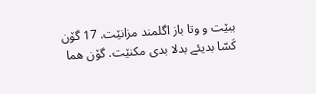ببێت و وتا باز اگلمند مزانێت. 17 گۆن کَسّا بدیئے بدلا بدی مکنێت. گۆن هما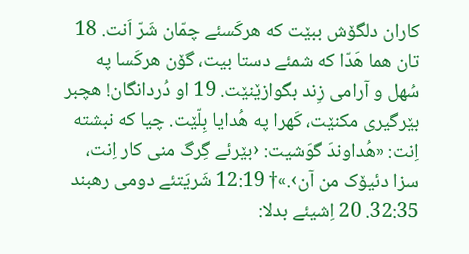کاران دلگۆش ببێت که هرکَسئے چمّان شَرّ اَنت. 18 تان هما هَدّا که شمئے دستا بیت، گۆن هرکَسا په سُهل و آرامی زِند بگوازێنێت. 19 او دُردانگان! هچبر بێرگیری مکنێت، کَهرا په هُدایا بِلّێت. چیا که نبشته اِنت: «هُداوندَ گوَشیت: ‹بێرئے گِرگ منی کار اِنت، سزا دئیۆک من آن›.»† 12:19 شَریَتئے دومی رهبند 32:35. 20 اِشیئے بدلا: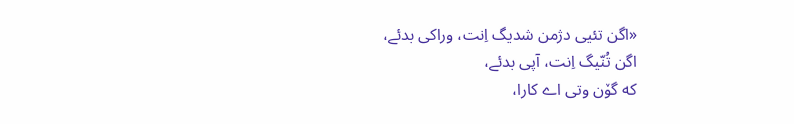«اگن تئیی دژمن شدیگ اِنت، وراکی بدئے،
اگن تُنّیگ اِنت، آپی بدئے،
که گۆن وتی اے کارا،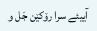آییئے سرا رۆکێن جَل و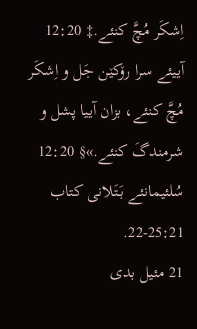اِشکَر مُچَّ کنئے.‡ 12:20 آییئے سرا رۆکێن جَل و اِشکَر مُچَّ کنئے، بزان آییا پشل و شرمندگَ کنئے.»§ 12:20 سُلئیمانئے بَتَلانی کتاب 25:21-22.
21 مئیل بدی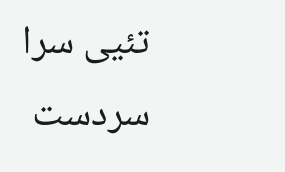تئیی سرا سردست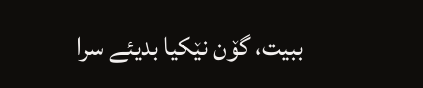ببیت، گۆن نێکیا بدیئے سرا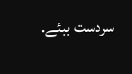سردست ببئے.